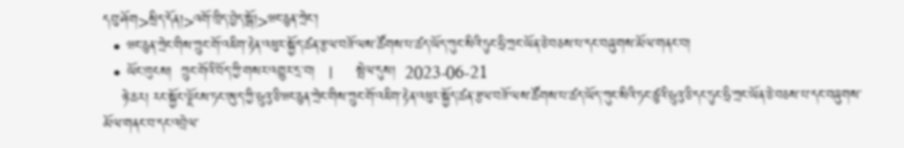དབུ་ཤོག>སྲིད་དོན།>འགོ་ཁྲིད་བྱེད་སྒོ།>ཝང་ཅུན་ཀྲེང་།
  • ཝང་ཅུན་ཀྲེང་གིས་ཀྲུང་གོ་འཇིག་རྟེན་འཕུར་སྐྱོད་ཚན་རྩལ་བཟོ་ལས་ཚོགས་པ་ཚད་ཡོད་ཀུང་སིའི་ཏུང་ཧྲི་ཀྲང་ཡོན་ཅེ་བཅས་པ་དང་བཞུགས་མོལ་གནང་བ།
  • ཡོང་ཁུངས།  ཀྲུང་གོའི་བོད་ཀྱི་གསར་འགྱུར་དྲ་བ།   |     སྤེལ་དུས།  2023-06-21
    ཉེ་ཆར། རང་སྐྱོང་ལྗོངས་ཏང་ཨུད་ཀྱི་ཧྲུའུ་ཅི་ཝང་ཅུན་ཀྲེང་གིས་ཀྲུང་གོ་འཇིག་རྟེན་འཕུར་སྐྱོད་ཚན་རྩལ་བཟོ་ལས་ཚོགས་པ་ཚད་ཡོད་ཀུང་སིའི་ཏང་ཙུའི་ཧྲུའུ་ཅི་དང་ཏུང་ཧྲི་ཀྲང་ཡོན་ཅེ་བཅས་པ་དང་བཞུགས་མོལ་གནང་བ་དང་འབྲེལ་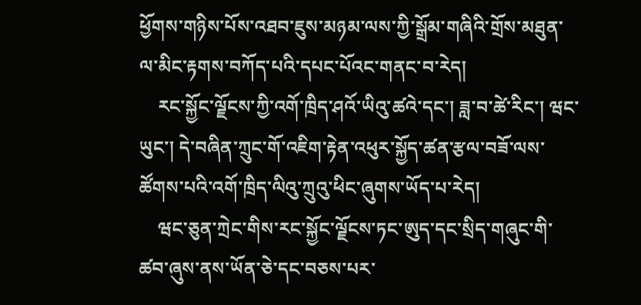ཕྱོགས་གཉིས་པོས་འཐབ་ཇུས་མཉམ་ལས་ཀྱི་སྒྲོམ་གཞིའི་གྲོས་མཐུན་ལ་མིང་རྟགས་བཀོད་པའི་དཔང་པོའང་གནང་བ་རེད།
    རང་སྐྱོང་ལྗོངས་ཀྱི་འགོ་ཁྲིད་ཤའོ་ཡིའུ་ཚའེ་དང་། ཟླ་བ་ཚེ་རིང་། ཝང་ཡུང་། དེ་བཞིན་ཀྲུང་གོ་འཇིག་རྟེན་འཕུར་སྐྱོད་ཚན་རྩལ་བཟོ་ལས་ཚོགས་པའི་འགོ་ཁྲིད་ལིའུ་ཀྲུའུ་ཕིང་ཞུགས་ཡོད་པ་རེད།
    ཝང་ཅུན་ཀྲེང་གིས་རང་སྐྱོང་ལྗོངས་ཏང་ཨུད་དང་སྲིད་གཞུང་གི་ཚབ་ཞུས་ནས་ཡོན་ཅེ་དང་བཅས་པར་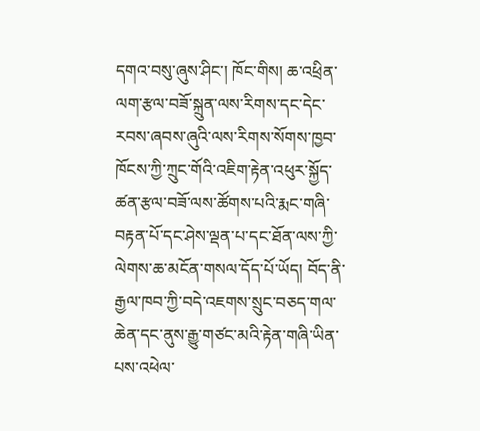དགའ་བསུ་ཞུས་ཤིང་། ཁོང་གིས། ཆ་འཕྲིན་ལག་རྩལ་བཟོ་སྐྲུན་ལས་རིགས་དང་དེང་རབས་ཞབས་ཞུའི་ལས་རིགས་སོགས་ཁྱབ་ཁོངས་ཀྱི་ཀྲུང་གོའི་འཇིག་རྟེན་འཕུར་སྐྱོད་ཚན་རྩལ་བཟོ་ལས་ཚོགས་པའི་རྨང་གཞི་བརྟན་པོ་དང་ཤེས་ལྡན་པ་དང་ཐོན་ལས་ཀྱི་ལེགས་ཆ་མངོན་གསལ་དོད་པོ་ཡོད། བོད་ནི་རྒྱལ་ཁབ་ཀྱི་བདེ་འཇགས་སྲུང་བཅད་གལ་ཆེན་དང་ནུས་རྒྱུ་གཙང་མའི་རྟེན་གཞི་ཡིན་པས་འཕེལ་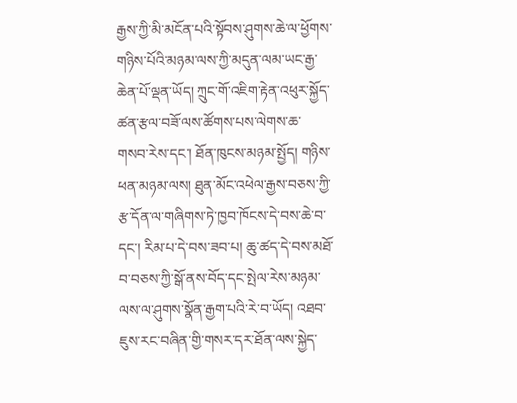རྒྱས་ཀྱི་མི་མངོན་པའི་སྟོབས་ཤུགས་ཆེ་ལ་ཕྱོགས་གཉིས་པོའི་མཉམ་ལས་ཀྱི་མདུན་ལམ་ཡང་རྒྱ་ཆེན་པོ་ལྡན་ཡོད། ཀྲུང་གོ་འཇིག་རྟེན་འཕུར་སྐྱོད་ཚན་རྩལ་བཟོ་ལས་ཚོགས་པས་ལེགས་ཆ་གསབ་རེས་དང་། ཐོན་ཁུངས་མཉམ་སྤྱོད། གཉིས་ཕན་མཉམ་ལས། ཐུན་མོང་འཕེལ་རྒྱས་བཅས་ཀྱི་རྩ་དོན་ལ་གཞིགས་ཏེ་ཁྱབ་ཁོངས་དེ་བས་ཆེ་བ་དང་། རིམ་པ་དེ་བས་ཟབ་པ། ཆུ་ཚད་དེ་བས་མཐོ་བ་བཅས་ཀྱི་སྒོ་ནས་བོད་དང་སྤེལ་རེས་མཉམ་ལས་ལ་ཤུགས་སྣོན་རྒྱག་པའི་རེ་བ་ཡོད། འཐབ་ཇུས་རང་བཞིན་གྱི་གསར་དར་ཐོན་ལས་སྐྱེད་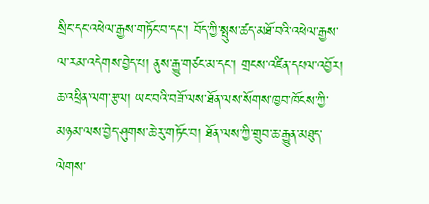སྲིང་དང་འཕེལ་རྒྱས་གཏོང་བ་དང་། བོད་ཀྱི་སྤུས་ཚད་མཐོ་བའི་འཕེལ་རྒྱས་ལ་རམ་འདེགས་བྱེད་པ། ནུས་རྒྱུ་གཙང་མ་དང་། གྲངས་འཛིན་དཔལ་འབྱོར། ཆ་འཕྲིན་ལག་རྩལ། ཡང་བའི་བཟོ་ལས་ཐོན་ལས་སོགས་ཁྱབ་ཁོངས་ཀྱི་མཉམ་ལས་བྱེད་ཤུགས་ཆེ་རུ་གཏོང་བ། ཐོན་ལས་ཀྱི་གྲུབ་ཆ་རྒྱུན་མཐུད་ལེགས་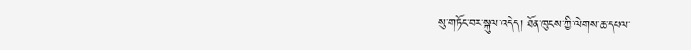སུ་གཏོང་བར་སྐུལ་འདེད། ཐོན་ཁུངས་ཀྱི་ལེགས་ཆ་དཔལ་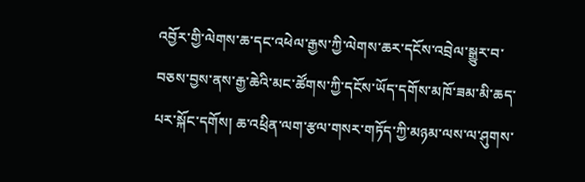འབྱོར་གྱི་ལེགས་ཆ་དང་འཕེལ་རྒྱས་ཀྱི་ལེགས་ཆར་དངོས་འབྲེལ་སྒྱུར་བ་བཅས་བྱས་ནས་རྒྱ་ཆེའི་མང་ཚོགས་ཀྱི་དངོས་ཡོད་དགོས་མཁོ་ཟམ་མི་ཆད་པར་སྐོང་དགོས། ཆ་འཕྲིན་ལག་རྩལ་གསར་གཏོད་ཀྱི་མཉམ་ལས་ལ་ཤུགས་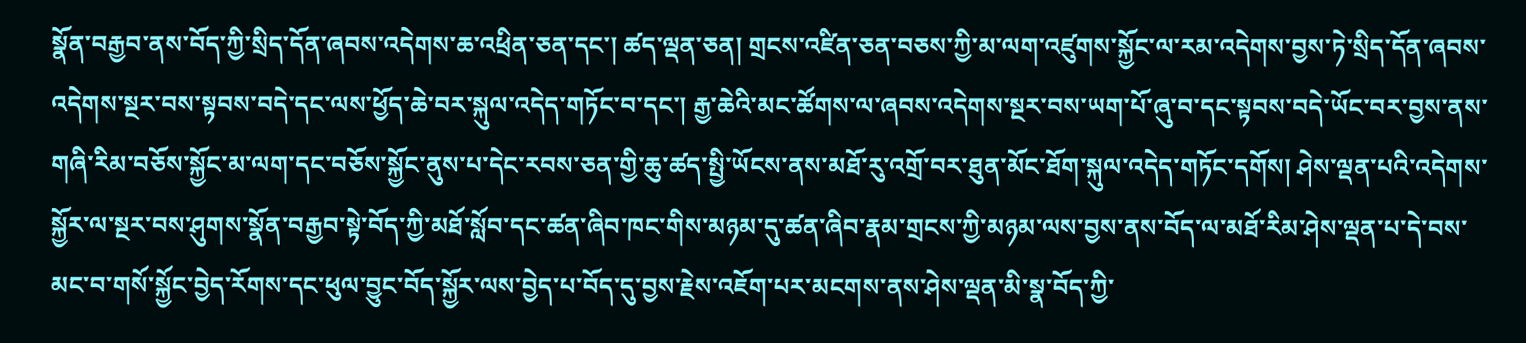སྣོན་བརྒྱབ་ནས་བོད་ཀྱི་སྲིད་དོན་ཞབས་འདེགས་ཆ་འཕྲིན་ཅན་དང་། ཚད་ལྡན་ཅན། གྲངས་འཛིན་ཅན་བཅས་ཀྱི་མ་ལག་འཛུགས་སྐྱོང་ལ་རམ་འདེགས་བྱས་ཏེ་སྲིད་དོན་ཞབས་འདེགས་སྔར་བས་སྟབས་བདེ་དང་ལས་ཕྱོད་ཆེ་བར་སྐུལ་འདེད་གཏོང་བ་དང་། རྒྱ་ཆེའི་མང་ཚོགས་ལ་ཞབས་འདེགས་སྔར་བས་ཡག་པོ་ཞུ་བ་དང་སྟབས་བདེ་ཡོང་བར་བྱས་ནས་གཞི་རིམ་བཅོས་སྐྱོང་མ་ལག་དང་བཅོས་སྐྱོང་ནུས་པ་དེང་རབས་ཅན་གྱི་ཆུ་ཚད་སྤྱི་ཡོངས་ནས་མཐོ་རུ་འགྲོ་བར་ཐུན་མོང་ཐོག་སྐུལ་འདེད་གཏོང་དགོས། ཤེས་ལྡན་པའི་འདེགས་སྐྱོར་ལ་སྔར་བས་ཤུགས་སྣོན་བརྒྱབ་སྟེ་བོད་ཀྱི་མཐོ་སློབ་དང་ཚན་ཞིབ་ཁང་གིས་མཉམ་དུ་ཚན་ཞིབ་རྣམ་གྲངས་ཀྱི་མཉམ་ལས་བྱས་ནས་བོད་ལ་མཐོ་རིམ་ཤེས་ལྡན་པ་དེ་བས་མང་བ་གསོ་སྐྱོང་བྱེད་རོགས་དང་ཕུལ་བྱུང་བོད་སྐྱོར་ལས་བྱེད་པ་བོད་དུ་བྱས་རྗེས་འཇོག་པར་མངགས་ནས་ཤེས་ལྡན་མི་སྣ་བོད་ཀྱི་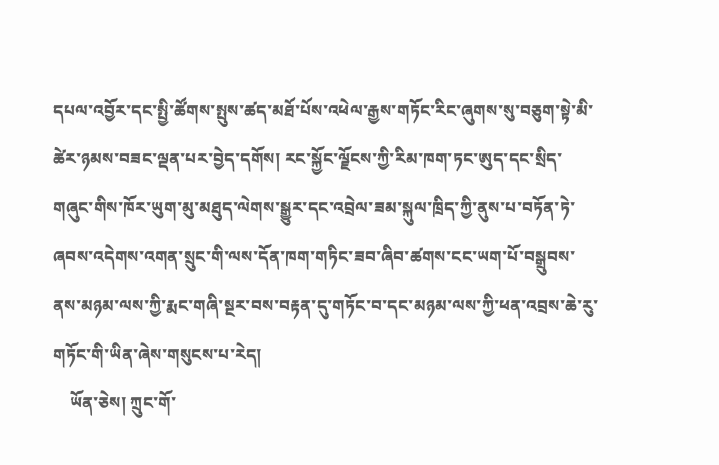དཔལ་འབྱོར་དང་སྤྱི་ཚོགས་སྤུས་ཚད་མཐོ་པོས་འཕེལ་རྒྱས་གཏོང་རིང་ཞུགས་སུ་བཅུག་སྟེ་མི་ཚེར་ཉམས་བཟང་ལྡན་པར་བྱེད་དགོས། རང་སྐྱོང་ལྗོངས་ཀྱི་རིམ་ཁག་ཏང་ཨུད་དང་སྲིད་གཞུང་གིས་ཁོར་ཡུག་མུ་མཐུད་ལེགས་སྒྱུར་དང་འབྲེལ་ཟམ་སྐུལ་ཁྲིད་ཀྱི་ནུས་པ་བཏོན་ཏེ་ཞབས་འདེགས་འགན་སྲུང་གི་ལས་དོན་ཁག་གཏིང་ཟབ་ཞིབ་ཚགས་ངང་ཡག་པོ་བསྒྲུབས་ནས་མཉམ་ལས་ཀྱི་རྨང་གཞི་སྔར་བས་བརྟན་དུ་གཏོང་བ་དང་མཉམ་ལས་ཀྱི་ཕན་འབྲས་ཆེ་རུ་གཏོང་གི་ཡིན་ཞེས་གསུངས་པ་རེད།
    ཡོན་ཅེས། ཀྲུང་གོ་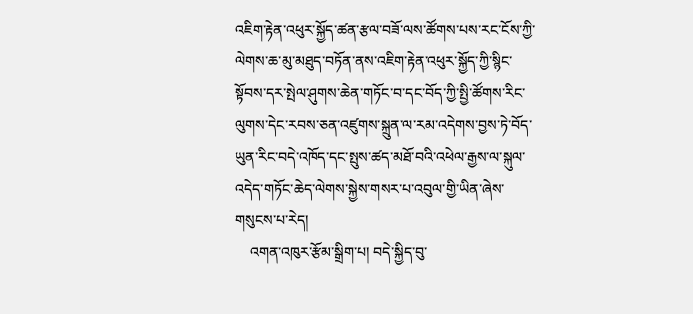འཇིག་རྟེན་འཕུར་སྐྱོད་ཚན་རྩལ་བཟོ་ལས་ཚོགས་པས་རང་ངོས་ཀྱི་ལེགས་ཆ་མུ་མཐུད་བཏོན་ནས་འཇིག་རྟེན་འཕུར་སྐྱོད་ཀྱི་སྙིང་སྟོབས་དར་སྤེལ་ཤུགས་ཆེན་གཏོང་བ་དང་བོད་ཀྱི་སྤྱི་ཚོགས་རིང་ལུགས་དེང་རབས་ཅན་འཛུགས་སྐྲུན་ལ་རམ་འདེགས་བྱས་ཏེ་བོད་ཡུན་རིང་བདེ་འཁོད་དང་སྤུས་ཚད་མཐོ་བའི་འཕེལ་རྒྱས་ལ་སྐུལ་འདེད་གཏོང་ཆེད་ལེགས་སྐྱེས་གསར་པ་འབུལ་གྱི་ཡིན་ཞེས་གསུངས་པ་རེད།
    འགན་འཁུར་རྩོམ་སྒྲིག་པ། བདེ་སྐྱིད་བུ་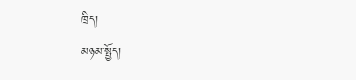ཁྲིད།
མཉམ་སྤྱོད།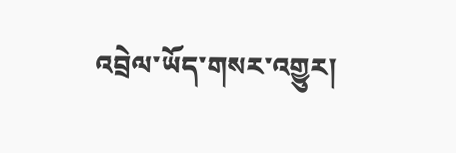འབྲེལ་ཡོད་གསར་འགྱུར།